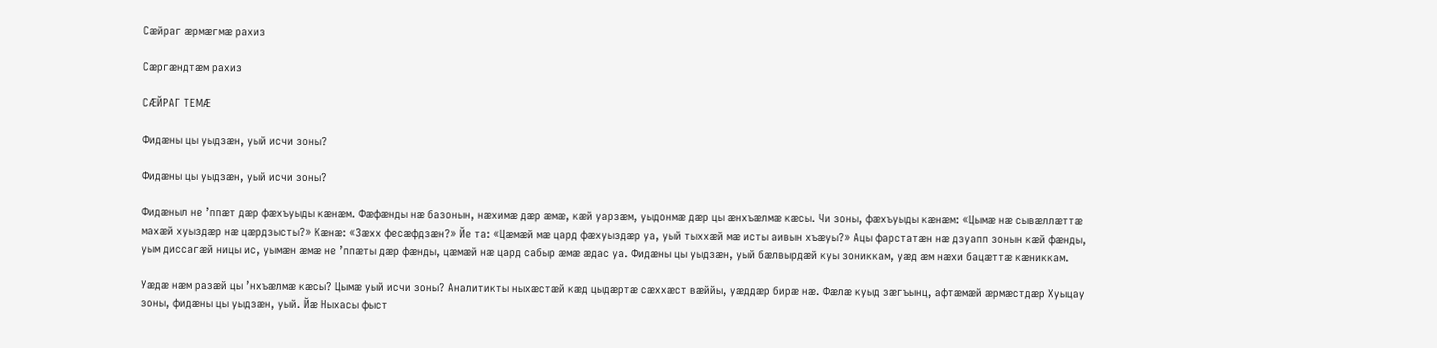Сӕйраг ӕрмӕгмӕ рахиз

Сӕргӕндтӕм рахиз

СӔЙРАГ ТЕМӔ

Фидӕны цы уыдзӕн, уый исчи зоны?

Фидӕны цы уыдзӕн, уый исчи зоны?

Фидӕныл не ’ппӕт дӕр фӕхъуыды кӕнӕм. Фӕфӕнды нӕ базонын, нӕхимӕ дӕр ӕмӕ, кӕй уарзӕм, уыдонмӕ дӕр цы ӕнхъӕлмӕ кӕсы. Чи зоны, фӕхъуыды кӕнӕм: «Цымӕ нӕ сывӕллӕттӕ махӕй хуыздӕр нӕ цӕрдзысты?» Кӕнӕ: «Зӕхх фесӕфдзӕн?» Йе та: «Цӕмӕй мӕ цард фӕхуыздӕр уа, уый тыххӕй мӕ исты аивын хъӕуы?» Ацы фарстатӕн нӕ дзуапп зонын кӕй фӕнды, уым диссагӕй ницы ис, уымӕн ӕмӕ не ’ппӕты дӕр фӕнды, цӕмӕй нӕ цард сабыр ӕмӕ ӕдас уа. Фидӕны цы уыдзӕн, уый бӕлвырдӕй куы зониккам, уӕд ӕм нӕхи бацӕттӕ кӕниккам.

Уӕдӕ нӕм разӕй цы ’нхъӕлмӕ кӕсы? Цымӕ уый исчи зоны? Аналитикты ныхӕстӕй кӕд цыдӕртӕ сӕххӕст вӕййы, уӕддӕр бирӕ нӕ. Фӕлӕ куыд зӕгъынц, афтӕмӕй ӕрмӕстдӕр Хуыцау зоны, фидӕны цы уыдзӕн, уый. Йӕ Ныхасы фыст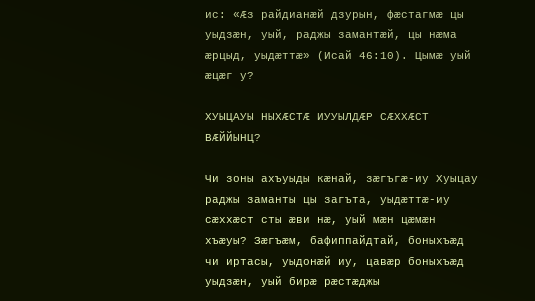ис: «Ӕз райдианӕй дзурын, фӕстагмӕ цы уыдзӕн, уый, раджы замантӕй, цы нӕма ӕрцыд, уыдӕттӕ» (Исай 46:10). Цымӕ уый ӕцӕг у?

ХУЫЦАУЫ НЫХӔСТӔ ИУУЫЛДӔР СӔХХӔСТ ВӔЙЙЫНЦ?

Чи зоны ахъуыды кӕнай, зӕгъгӕ-иу Хуыцау раджы заманты цы загъта, уыдӕттӕ-иу сӕххӕст сты ӕви нӕ, уый мӕн цӕмӕн хъӕуы? Зӕгъӕм, бафиппайдтай, боныхъӕд чи иртасы, уыдонӕй иу, цавӕр боныхъӕд уыдзӕн, уый бирӕ рӕстӕджы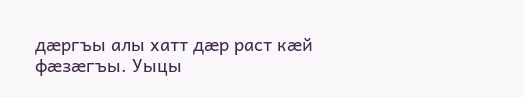дӕргъы алы хатт дӕр раст кӕй фӕзӕгъы. Уыцы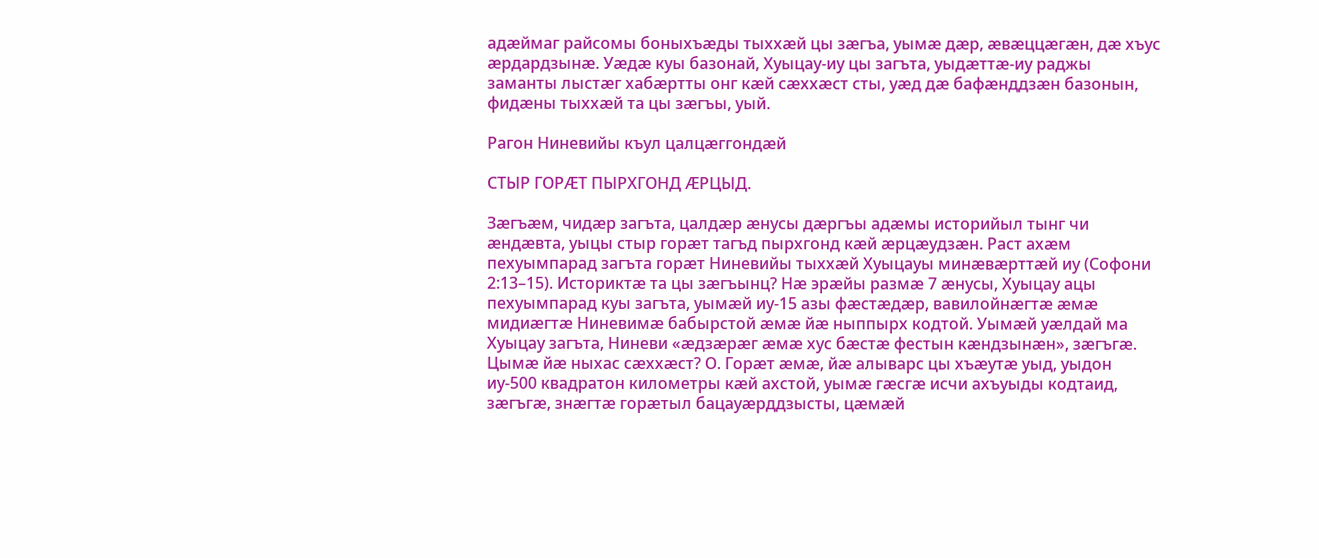адӕймаг райсомы боныхъӕды тыххӕй цы зӕгъа, уымӕ дӕр, ӕвӕццӕгӕн, дӕ хъус ӕрдардзынӕ. Уӕдӕ куы базонай, Хуыцау-иу цы загъта, уыдӕттӕ-иу раджы заманты лыстӕг хабӕртты онг кӕй сӕххӕст сты, уӕд дӕ бафӕнддзӕн базонын, фидӕны тыххӕй та цы зӕгъы, уый.

Рагон Ниневийы къул цалцӕггондӕй

СТЫР ГОРӔТ ПЫРХГОНД ӔРЦЫД.

Зӕгъӕм, чидӕр загъта, цалдӕр ӕнусы дӕргъы адӕмы историйыл тынг чи ӕндӕвта, уыцы стыр горӕт тагъд пырхгонд кӕй ӕрцӕудзӕн. Раст ахӕм пехуымпарад загъта горӕт Ниневийы тыххӕй Хуыцауы минӕвӕрттӕй иу (Софони 2:13–15). Историктӕ та цы зӕгъынц? Нӕ эрӕйы размӕ 7 ӕнусы, Хуыцау ацы пехуымпарад куы загъта, уымӕй иу-15 азы фӕстӕдӕр, вавилойнӕгтӕ ӕмӕ мидиӕгтӕ Ниневимӕ бабырстой ӕмӕ йӕ ныппырх кодтой. Уымӕй уӕлдай ма Хуыцау загъта, Ниневи «ӕдзӕрӕг ӕмӕ хус бӕстӕ фестын кӕндзынӕн», зӕгъгӕ. Цымӕ йӕ ныхас сӕххӕст? О. Горӕт ӕмӕ, йӕ алыварс цы хъӕутӕ уыд, уыдон иу-500 квадратон километры кӕй ахстой, уымӕ гӕсгӕ исчи ахъуыды кодтаид, зӕгъгӕ, знӕгтӕ горӕтыл бацауӕрддзысты, цӕмӕй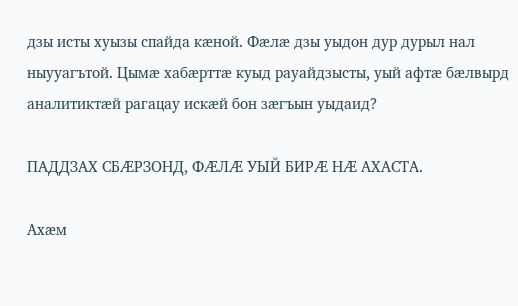дзы исты хуызы спайда кӕной. Фӕлӕ дзы уыдон дур дурыл нал ныууагътой. Цымӕ хабӕрттӕ куыд рауайдзысты, уый афтӕ бӕлвырд аналитиктӕй рагацау искӕй бон зӕгъын уыдаид?

ПАДДЗАХ СБӔРЗОНД, ФӔЛӔ УЫЙ БИРӔ НӔ АХАСТА.

Ахӕм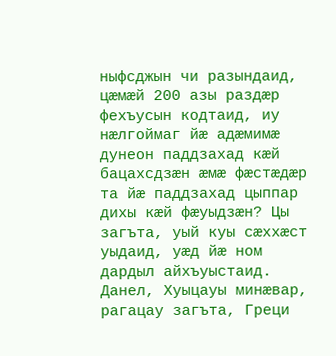ныфсджын чи разындаид, цӕмӕй 200 азы раздӕр фехъусын кодтаид, иу нӕлгоймаг йӕ адӕмимӕ дунеон паддзахад кӕй бацахсдзӕн ӕмӕ фӕстӕдӕр та йӕ паддзахад цыппар дихы кӕй фӕуыдзӕн? Цы загъта, уый куы сӕххӕст уыдаид, уӕд йӕ ном дардыл айхъуыстаид. Данел, Хуыцауы минӕвар, рагацау загъта, Греци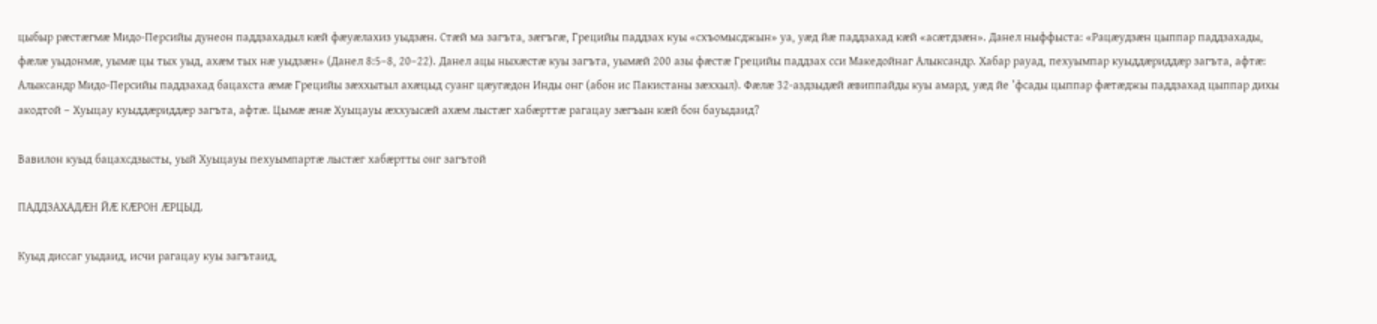цыбыр рӕстӕгмӕ Мидо-Персийы дунеон паддзахадыл кӕй фӕуӕлахиз уыдзӕн. Стӕй ма загъта, зӕгъгӕ, Грецийы паддзах куы «схъомысджын» уа, уӕд йӕ паддзахад кӕй «асӕтдзӕн». Данел ныффыста: «Рацӕудзӕн цыппар паддзахады, фӕлӕ уыдонмӕ, уымӕ цы тых уыд, ахӕм тых нӕ уыдзӕн» (Данел 8:5–8, 20–22). Данел ацы ныхӕстӕ куы загъта, уымӕй 200 азы фӕстӕ Грецийы паддзах сси Македойнаг Алыксандр. Хабар рауад, пехуымпар куыддӕриддӕр загъта, афтӕ: Алыксандр Мидо-Персийы паддзахад бацахста ӕмӕ Грецийы зӕххытыл ахӕцыд суанг цӕугӕдон Инды онг (абон ис Пакистаны зӕххыл). Фӕлӕ 32-аздзыдӕй ӕвиппайды куы амард, уӕд йе ’фсады цыппар фӕтӕджы паддзахад цыппар дихы акодтой – Хуыцау куыддӕриддӕр загъта, афтӕ. Цымӕ ӕнӕ Хуыцауы ӕххуысӕй ахӕм лыстӕг хабӕрттӕ рагацау зӕгъын кӕй бон бауыдаид?

Вавилон куыд бацахсдзысты, уый Хуыцауы пехуымпартӕ лыстӕг хабӕртты онг загътой

ПАДДЗАХАДӔН ЙӔ КӔРОН ӔРЦЫД.

Куыд диссаг уыдаид, исчи рагацау куы загътаид,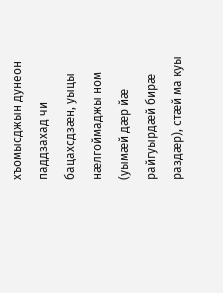хъомысджын дунеон паддзахад чи бацахсдзӕн, уыцы нӕлгоймаджы ном (уымӕй дӕр йӕ райгуырдӕй бирӕ раздӕр), стӕй ма куы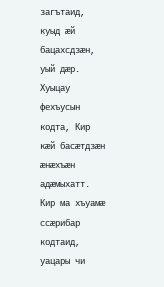загътаид, куыд ӕй бацахсдзӕн, уый дӕр. Хуыцау фехъусын кодта, Кир кӕй басӕтдзӕн ӕнӕхъӕн адӕмыхатт. Кир ма хъуамӕ ссӕрибар кодтаид, уацары чи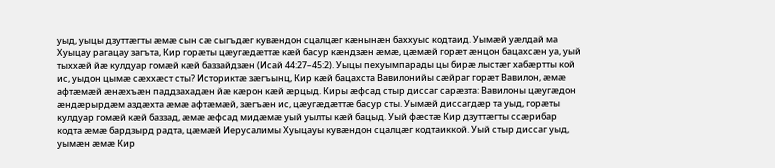уыд, уыцы дзуттӕгты ӕмӕ сын сӕ сыгъдӕг кувӕндон сцалцӕг кӕнынӕн баххуыс кодтаид. Уымӕй уӕлдай ма Хуыцау рагацау загъта, Кир горӕты цӕугӕдӕттӕ кӕй басур кӕндзӕн ӕмӕ, цӕмӕй горӕт ӕнцон бацахсӕн уа, уый тыххӕй йӕ кулдуар гомӕй кӕй баззайдзӕн (Исай 44:27–45:2). Уыцы пехуымпарады цы бирӕ лыстӕг хабӕртты кой ис, уыдон цымӕ сӕххӕст сты? Историктӕ зӕгъынц, Кир кӕй бацахста Вавилонийы сӕйраг горӕт Вавилон, ӕмӕ афтӕмӕй ӕнӕхъӕн паддзахадӕн йӕ кӕрон кӕй ӕрцыд. Киры ӕфсад стыр диссаг сарӕзта: Вавилоны цӕугӕдон ӕндӕрырдӕм аздӕхта ӕмӕ афтӕмӕй, зӕгъӕн ис, цӕугӕдӕттӕ басур сты. Уымӕй диссагдӕр та уыд, горӕты кулдуар гомӕй кӕй баззад, ӕмӕ ӕфсад мидӕмӕ уый уылты кӕй бацыд. Уый фӕстӕ Кир дзуттӕгты ссӕрибар кодта ӕмӕ бардзырд радта, цӕмӕй Иерусалимы Хуыцауы кувӕндон сцалцӕг кодтаиккой. Уый стыр диссаг уыд, уымӕн ӕмӕ Кир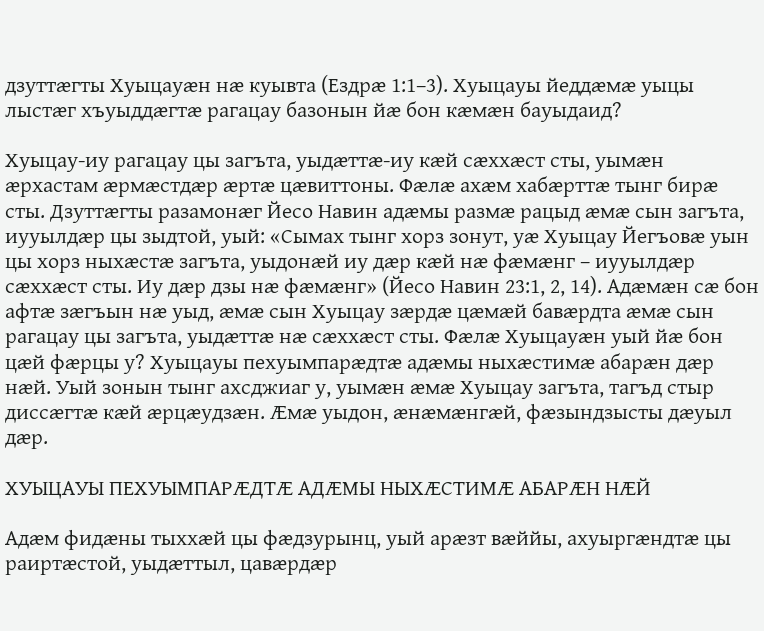дзуттӕгты Хуыцауӕн нӕ куывта (Ездрӕ 1:1–3). Хуыцауы йеддӕмӕ уыцы лыстӕг хъуыддӕгтӕ рагацау базонын йӕ бон кӕмӕн бауыдаид?

Хуыцау-иу рагацау цы загъта, уыдӕттӕ-иу кӕй сӕххӕст сты, уымӕн ӕрхастам ӕрмӕстдӕр ӕртӕ цӕвиттоны. Фӕлӕ ахӕм хабӕрттӕ тынг бирӕ сты. Дзуттӕгты разамонӕг Йесо Навин адӕмы размӕ рацыд ӕмӕ сын загъта, иууылдӕр цы зыдтой, уый: «Сымах тынг хорз зонут, уӕ Хуыцау Йегъовӕ уын цы хорз ныхӕстӕ загъта, уыдонӕй иу дӕр кӕй нӕ фӕмӕнг – иууылдӕр сӕххӕст сты. Иу дӕр дзы нӕ фӕмӕнг» (Йесо Навин 23:1, 2, 14). Адӕмӕн сӕ бон афтӕ зӕгъын нӕ уыд, ӕмӕ сын Хуыцау зӕрдӕ цӕмӕй бавӕрдта ӕмӕ сын рагацау цы загъта, уыдӕттӕ нӕ сӕххӕст сты. Фӕлӕ Хуыцауӕн уый йӕ бон цӕй фӕрцы у? Хуыцауы пехуымпарӕдтӕ адӕмы ныхӕстимӕ абарӕн дӕр нӕй. Уый зонын тынг ахсджиаг у, уымӕн ӕмӕ Хуыцау загъта, тагъд стыр диссӕгтӕ кӕй ӕрцӕудзӕн. Ӕмӕ уыдон, ӕнӕмӕнгӕй, фӕзындзысты дӕуыл дӕр.

ХУЫЦАУЫ ПЕХУЫМПАРӔДТӔ АДӔМЫ НЫХӔСТИМӔ АБАРӔН НӔЙ

Адӕм фидӕны тыххӕй цы фӕдзурынц, уый арӕзт вӕййы, ахуыргӕндтӕ цы раиртӕстой, уыдӕттыл, цавӕрдӕр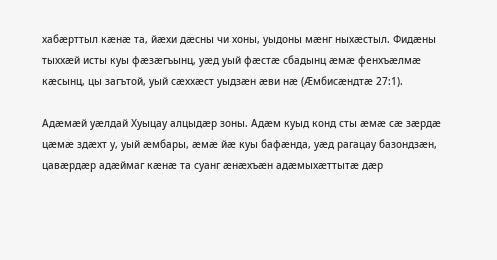хабӕрттыл кӕнӕ та, йӕхи дӕсны чи хоны, уыдоны мӕнг ныхӕстыл. Фидӕны тыххӕй исты куы фӕзӕгъынц, уӕд уый фӕстӕ сбадынц ӕмӕ фенхъӕлмӕ кӕсынц, цы загътой, уый сӕххӕст уыдзӕн ӕви нӕ (Ӕмбисӕндтӕ 27:1).

Адӕмӕй уӕлдай Хуыцау алцыдӕр зоны. Адӕм куыд конд сты ӕмӕ сӕ зӕрдӕ цӕмӕ здӕхт у, уый ӕмбары, ӕмӕ йӕ куы бафӕнда, уӕд рагацау базондзӕн, цавӕрдӕр адӕймаг кӕнӕ та суанг ӕнӕхъӕн адӕмыхӕттытӕ дӕр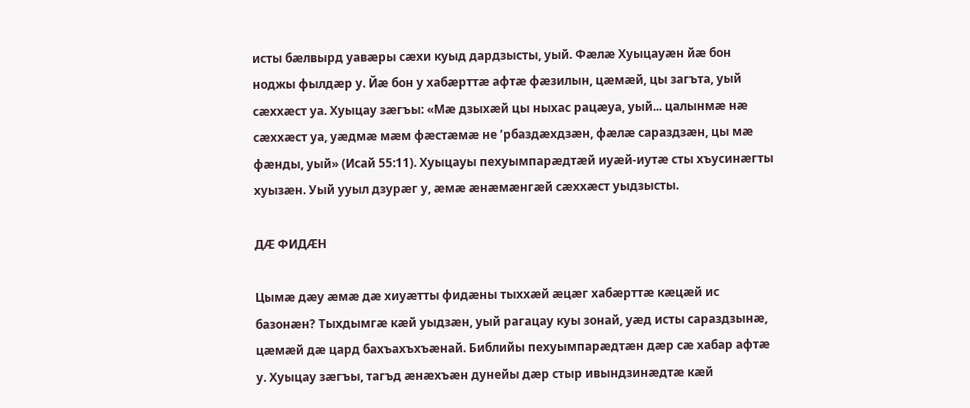исты бӕлвырд уавӕры сӕхи куыд дардзысты, уый. Фӕлӕ Хуыцауӕн йӕ бон ноджы фылдӕр у. Йӕ бон у хабӕрттӕ афтӕ фӕзилын, цӕмӕй, цы загъта, уый сӕххӕст уа. Хуыцау зӕгъы: «Мӕ дзыхӕй цы ныхас рацӕуа, уый... цалынмӕ нӕ сӕххӕст уа, уӕдмӕ мӕм фӕстӕмӕ не ’рбаздӕхдзӕн, фӕлӕ сараздзӕн, цы мӕ фӕнды, уый» (Исай 55:11). Хуыцауы пехуымпарӕдтӕй иуӕй-иутӕ сты хъусинӕгты хуызӕн. Уый ууыл дзурӕг у, ӕмӕ ӕнӕмӕнгӕй сӕххӕст уыдзысты.

ДӔ ФИДӔН

Цымӕ дӕу ӕмӕ дӕ хиуӕтты фидӕны тыххӕй ӕцӕг хабӕрттӕ кӕцӕй ис базонӕн? Тыхдымгӕ кӕй уыдзӕн, уый рагацау куы зонай, уӕд исты сараздзынӕ, цӕмӕй дӕ цард бахъахъхъӕнай. Библийы пехуымпарӕдтӕн дӕр сӕ хабар афтӕ у. Хуыцау зӕгъы, тагъд ӕнӕхъӕн дунейы дӕр стыр ивындзинӕдтӕ кӕй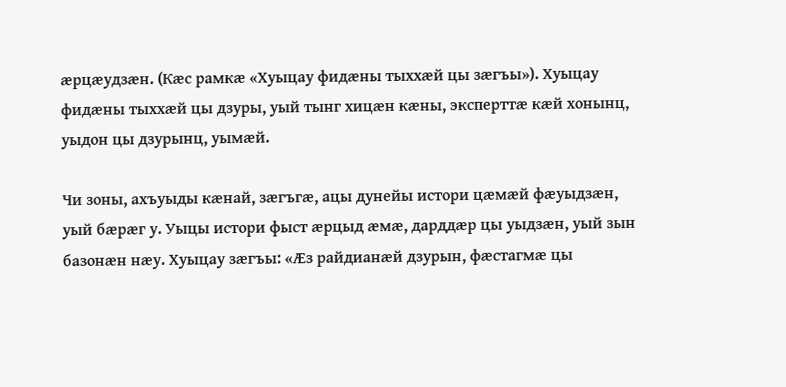ӕрцӕудзӕн. (Кӕс рамкӕ «Хуыцау фидӕны тыххӕй цы зӕгъы»). Хуыцау фидӕны тыххӕй цы дзуры, уый тынг хицӕн кӕны, эксперттӕ кӕй хонынц, уыдон цы дзурынц, уымӕй.

Чи зоны, ахъуыды кӕнай, зӕгъгӕ, ацы дунейы истори цӕмӕй фӕуыдзӕн, уый бӕрӕг у. Уыцы истори фыст ӕрцыд ӕмӕ, дарддӕр цы уыдзӕн, уый зын базонӕн нӕу. Хуыцау зӕгъы: «Ӕз райдианӕй дзурын, фӕстагмӕ цы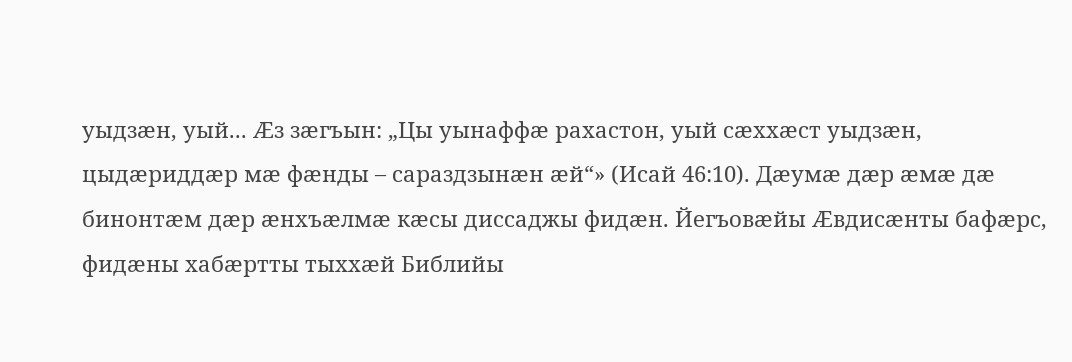уыдзӕн, уый... Ӕз зӕгъын: „Цы уынаффӕ рахастон, уый сӕххӕст уыдзӕн, цыдӕриддӕр мӕ фӕнды – сараздзынӕн ӕй“» (Исай 46:10). Дӕумӕ дӕр ӕмӕ дӕ бинонтӕм дӕр ӕнхъӕлмӕ кӕсы диссаджы фидӕн. Йегъовӕйы Ӕвдисӕнты бафӕрс, фидӕны хабӕртты тыххӕй Библийы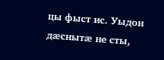цы фыст ис. Уыдон дӕснытӕ не сты,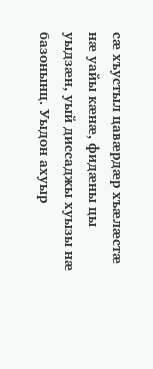сӕ хъустыл цавӕрдӕр хъӕлӕстӕ нӕ уайы кӕнӕ, фидӕны цы уыдзӕн, уый диссаджы хуызы нӕ базонынц. Уыдон ахуыр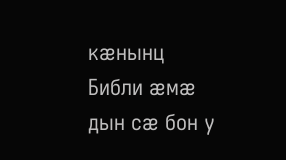кӕнынц Библи ӕмӕ дын сӕ бон у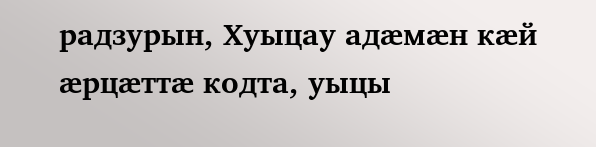радзурын, Хуыцау адӕмӕн кӕй ӕрцӕттӕ кодта, уыцы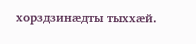хорздзинӕдты тыххӕй.